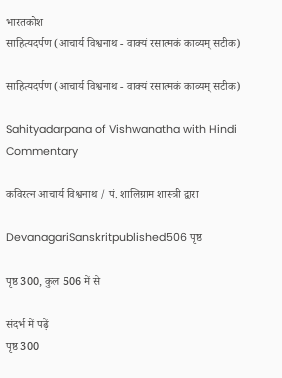भारतकोश
साहित्यदर्पण (आचार्य विश्वनाथ - वाक्यं रसात्मकं काव्यम् सटीक)

साहित्यदर्पण (आचार्य विश्वनाथ - वाक्यं रसात्मकं काव्यम् सटीक)

Sahityadarpana of Vishwanatha with Hindi Commentary

कविरत्न आचार्य विश्वनाथ / पं. शालिग्राम शास्त्री द्वारा

DevanagariSanskritpublished506 पृष्ठ

पृष्ठ 300, कुल 506 में से

संदर्भ में पढ़ें
पृष्ठ 300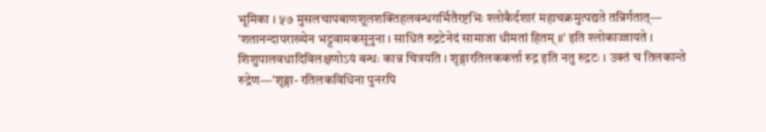भूमिका । ५७ मुसलचापबाणशूलशक्तिहलवन्धगर्भितैरष्टभिः श्लोकैर्दशारं महाचक्रमुत्पद्यते तन्निर्गतात्— 'शतानन्दापराख्येन भट्टवामकसूनुना । साधितं रुद्रटेनेदं सामाजा धीमतां हितम् ॥' इति श्लोकाज्जायते । शिशुपालवधादिविलक्षणोऽयं बन्धः कान्न चित्रयति । शृङ्गारतिलककर्त्ता रुद्र इति नतु रुद्रटः । उक्तं च तिलकान्ते रुद्रेण—'शृङ्गा- रतिलकविधिना पुनरपि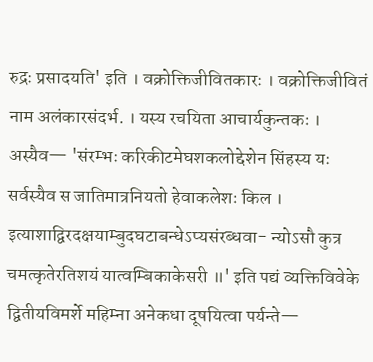रुद्रः प्रसादयति' इति । वक्रोक्तिजीवितकारः । वक्रोक्तिजीवितं नाम अलंकारसंदर्भ. । यस्य रचयिता आचार्यकुन्तकः । अस्यैव— 'संरम्भः करिकीटमेघशकलोद्देशेन सिंहस्य यः सर्वस्यैव स जातिमात्रनियतो हेवाकलेशः किल । इत्याशाद्विरदक्षयाम्बुदघटाबन्धेऽप्यसंरब्धवा- न्योऽसौ कुत्र चमत्कृतेरतिशयं यात्वम्बिकाकेसरी ॥' इति पद्यं व्यक्तिविवेके द्वितीयविमर्शे महिम्ना अनेकधा दूषयित्वा पर्यन्ते—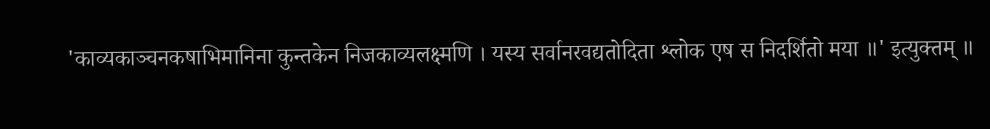'काव्यकाञ्चनकषाभिमानिना कुन्तकेन निजकाव्यलक्ष्मणि । यस्य सर्वानरवद्यतोदिता श्लोक एष स निदर्शितो मया ॥' इत्युक्तम् ॥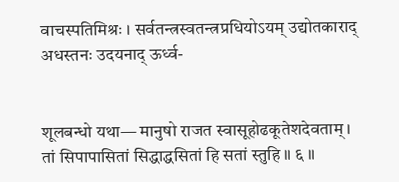वाचस्पतिमिश्रः । सर्वतन्त्रस्वतन्त्रप्रधियोऽयम् उद्योतकाराद् अधस्तनः उदयनाद् ऊर्ध्व-


शूलबन्धो यथा— मानुषो राजत स्वासूहोढकूतेशदेवताम् । तां सिपापासितां सिद्धाद्धसितां हि सतां स्तुहि ॥ ६ ॥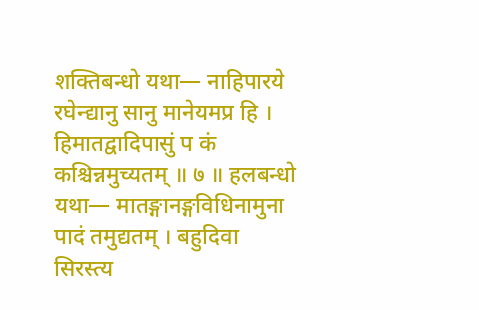शक्तिबन्धो यथा— नाहिपारये रघेन्द्यानु सानु मानेयमप्र हि । हिमातद्वादिपासुं प कं कश्चिन्नमुच्यतम् ॥ ७ ॥ हलबन्धो यथा— मातङ्गानङ्गविधिनामुना पादं तमुद्यतम् । बहुदिवा सिरस्त्य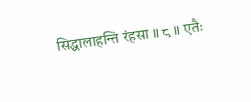सिद्धालाहन्ति रंहसा ॥ ८ ॥ एतैः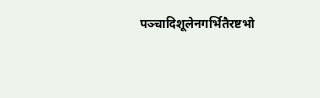पञ्चादिशूलेनगर्भितैरष्टभो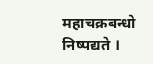महाचक्रबन्धो निष्पद्यते ।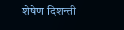शेषेण दिशन्ती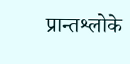प्रान्तश्लोके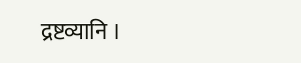द्रष्टव्यानि ।